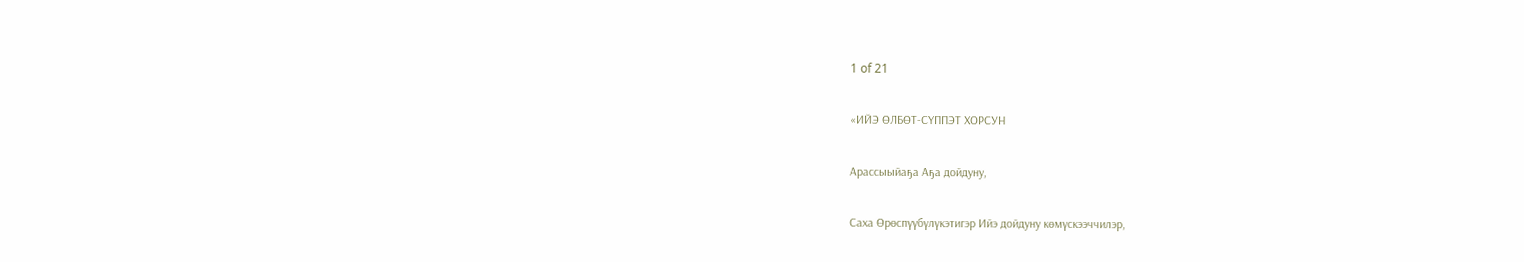1 of 21

«ИЙЭ ӨЛБӨТ-СҮППЭТ ХОРСУН

Арассыыйаҕа Аҕа дойдуну,

Саха Өрөспүүбүлүкэтигэр Ийэ дойдуну көмүскээччилэр,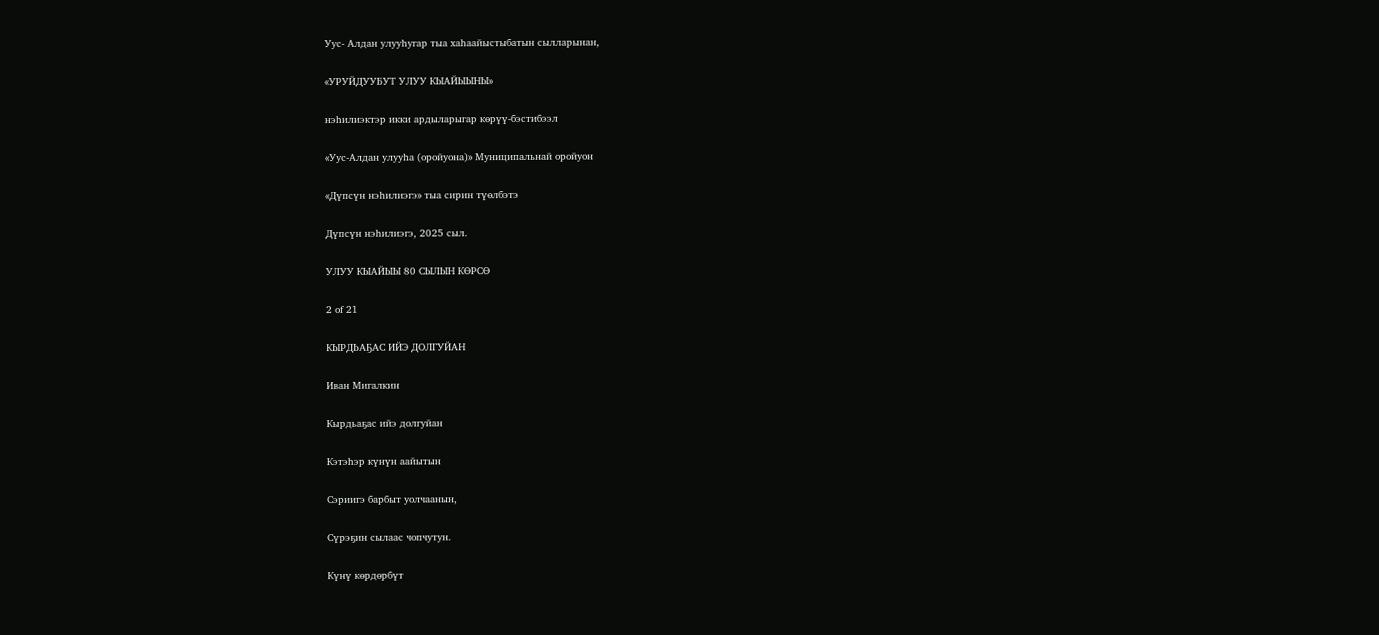Уус- Алдан улууһугар тыа хаһаайыстыбатын сылларынан,

«УРУЙДУУБУТ УЛУУ КЫАЙЫЫНЫ»

нэһилиэктэр икки ардыларыгар көрүү-бэстибээл

«Уус-Алдан улууһа (оройуона)» Муниципальнай оройуон

«Дүпсүн нэһилиэгэ» тыа сирин түөлбэтэ

Дүпсүн нэһилиэгэ, 2025 сыл.

УЛУУ КЫАЙЫЫ 80 СЫЛЫН КӨРСӨ

2 of 21

КЫРДЬАҔАС ИЙЭ ДОЛГУЙАН

Иван Мигалкин

Кырдьаҕас ийэ долгуйан

Кэтэһэр күнүн аайытын

Сэриигэ барбыт уолчаанын,

Сүрэҕин сылаас чопчутун.

Күнү көрдөрбүт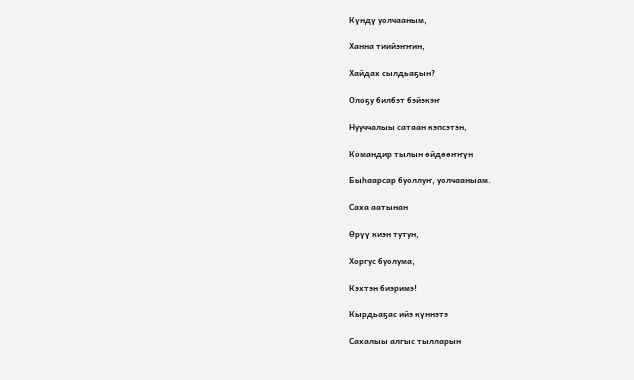Күндү уолчааным,

Ханна тиийэҥҥин,

Хайдах сылдьаҕын?

Олоҕу билбэт бэйэкэҥ

Нууччалыы сатаан кэпсэтэн,

Командир тылын өйдөөҥҥүн

Быһаарсар буоллуҥ, уолчааныам.

Саха аатынан

Өрүү киэн тутун,

Хоргус буолума,

Кэхтэн биэримэ!

Кырдьаҕас ийэ күннэтэ

Сахалыы алгыс тылларын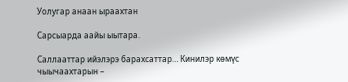Уолугар анаан ыраахтан

Сарсыарда аайы ыытара.

Саллааттар ийэлэрэ барахсаттар… Кинилэр көмүс чыычаахтарын –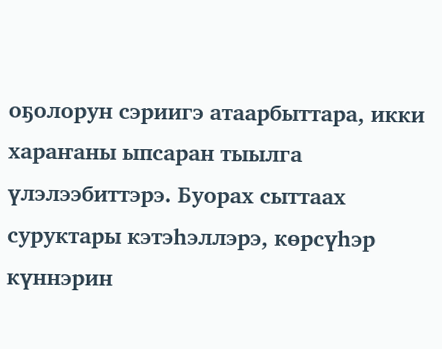оҕолорун сэриигэ атаарбыттара, икки хараҥаны ыпсаран тыылга үлэлээбиттэрэ. Буорах сыттаах суруктары кэтэһэллэрэ, көрсүһэр күннэрин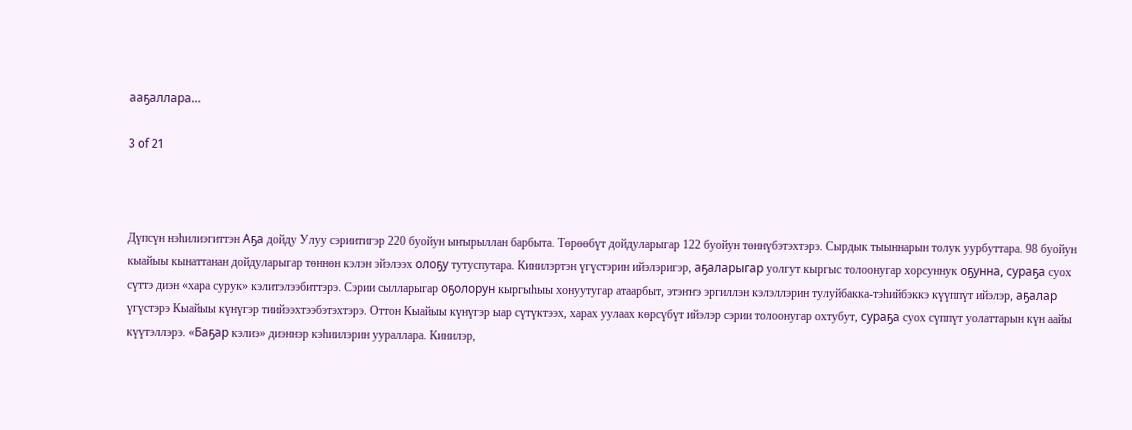ааҕаллара…

3 of 21



Дүпсүн нэһилиэгиттэн Аҕа дойду Улуу сэриитигэр 220 буойун ыҥырыллан барбыта. Төрөөбүт дойдуларыгар 122 буойун төннүбэтэхтэрэ. Сырдык тыыннарын толук уурбуттара. 98 буойун кыайыы кынаттанан дойдуларыгар төннөн кэлэн эйэлээх олоҕу тутуспутара. Кинилэртэн үгүстэрин ийэлэригэр, аҕаларыгар уолгут кыргыс толоонугар хорсуннук оҕунна, сураҕа суох сүттэ диэн «хара сурук» кэлитэлээбиттэрэ. Сэрии сылларыгар оҕолорун кыргыһыы хонуутугар атаарбыт, этэҥҥэ эргиллэн кэлэллэрин тулуйбакка-тэһийбэккэ күүппүт ийэлэр, аҕалар үгүстэрэ Кыайыы күнүгэр тиийээхтээбэтэхтэрэ. Оттон Кыайыы күнүгэр ыар сүтүктээх, харах уулаах көрсүбүт ийэлэр сэрии толоонугар охтубут, сураҕа суох сүппүт уолаттарын күн аайы күүтэллэрэ. «Баҕар кэлиэ» диэннэр кэһиилэрин уураллара. Кинилэр,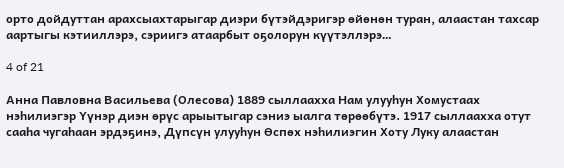орто дойдуттан арахсыахтарыгар диэри бүтэйдэригэр өйөнөн туран, алаастан тахсар аартыгы кэтииллэрэ, сэриигэ атаарбыт оҕолорун күүтэллэрэ…

4 of 21

Анна Павловна Васильева (Олесова) 1889 сыллаахха Нам улууһун Хомустаах нэһилиэгэр Үүнэр диэн өрүс арыытыгар сэниэ ыалга төрөөбүтэ. 1917 сыллаахха отут сааһа чугаһаан эрдэҕинэ, Дүпсүн улууһун Өспөх нэһилиэгин Хоту Луку алаастан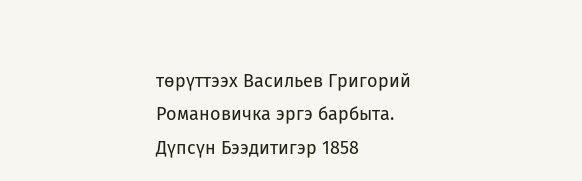төрүттээх Васильев Григорий Романовичка эргэ барбыта. Дүпсүн Бээдитигэр 1858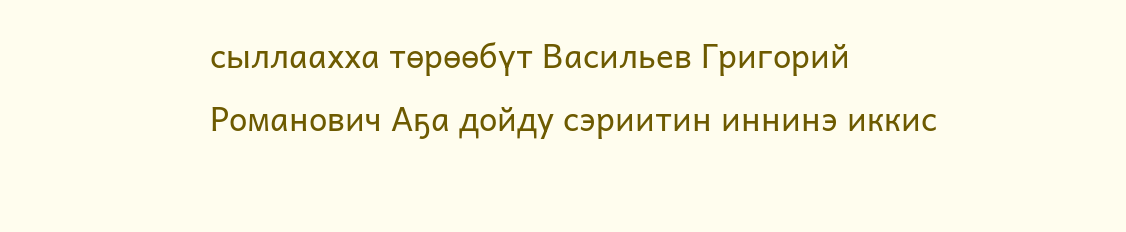сыллаахха төрөөбүт Васильев Григорий Романович Аҕа дойду сэриитин иннинэ иккис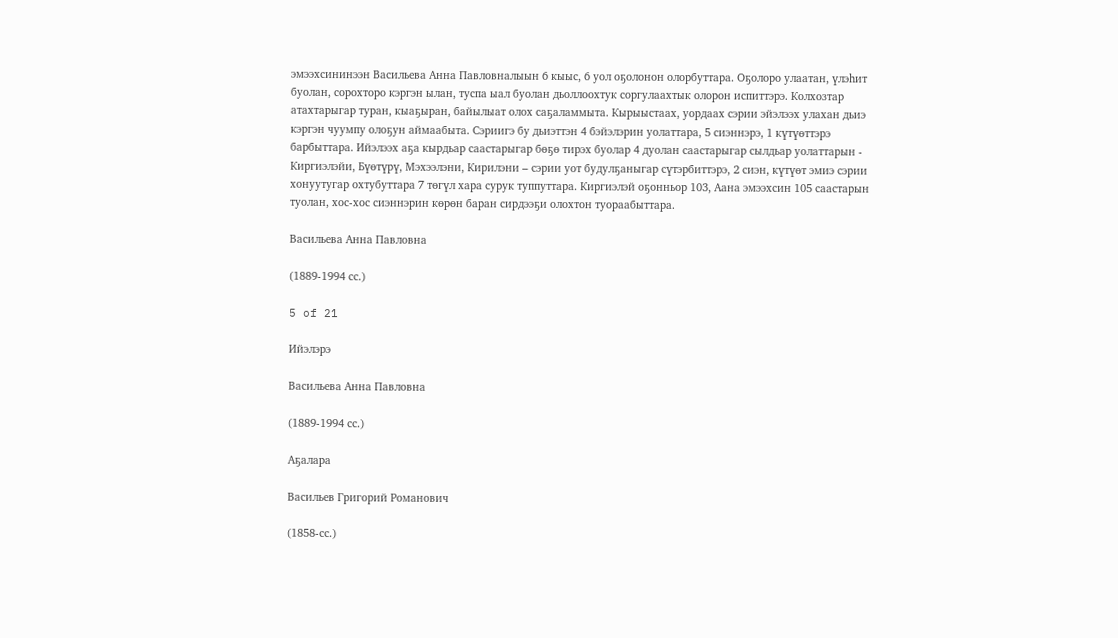эмээхсининээн Васильева Анна Павловналыын 6 кыыс, 6 уол оҕолонон олорбуттара. Оҕолоро улаатан, үлэһит буолан, сорохторо кэргэн ылан, туспа ыал буолан дьоллоохтук соргулаахтык олорон испиттэрэ. Колхозтар атахтарыгар туран, кыаҕыран, байылыат олох саҕаламмыта. Кырыыстаах, уордаах сэрии эйэлээх улахан дьиэ кэргэн чуумпу олоҕун аймаабыта. Сэриигэ бу дьиэттэн 4 бэйэлэрин уолаттара, 5 сиэннэрэ, 1 күтүөттэрэ барбыттара. Ийэлээх аҕа кырдьар саастарыгар бөҕө тирэх буолар 4 дуолан саастарыгар сылдьар уолаттарын - Киргиэлэйи, Бүөтүрү, Мэхээлэни, Кирилэни – сэрии уот будулҕаныгар сүтэрбиттэрэ, 2 сиэн, күтүөт эмиэ сэрии хонуутугар охтубуттара 7 төгүл хара сурук туппуттара. Киргиэлэй оҕонньор 103, Аана эмээхсин 105 саастарын туолан, хос-хос сиэннэрин көрөн баран сирдээҕи олохтон туораабыттара.

Васильева Анна Павловна

(1889-1994 сс.)

5 of 21

Ийэлэрэ

Васильева Анна Павловна

(1889-1994 сс.)

Аҕалара

Васильев Григорий Романович

(1858-сс.)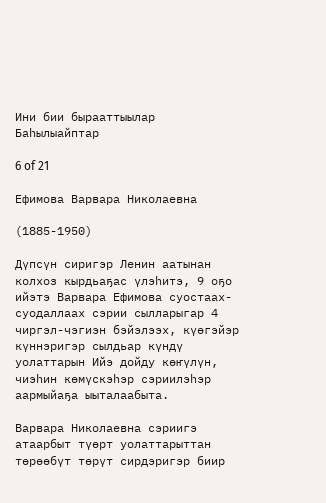Ини бии бырааттыылар Баһылыайптар

6 of 21

Ефимова Варвара Николаевна

(1885-1950)

Дүпсүн сиригэр Ленин аатынан колхоз кырдьаҕас үлэһитэ, 9 оҕо ийэтэ Варвара Ефимова суостаах-суодаллаах сэрии сылларыгар 4 чиргэл-чэгиэн бэйэлээх, күөгэйэр күннэригэр сылдьар күндү уолаттарын Ийэ дойду көҥүлүн, чиэһин көмүскэһэр сэриилэһэр аармыйаҕа ыыталаабыта.

Варвара Николаевна сэриигэ атаарбыт түөрт уолаттарыттан төрөөбүт төрүт сирдэригэр биир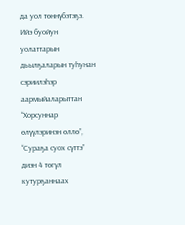да уол төннүбэтэҕэ. Ийэ буойун уолаттарын дьылҕаларын туһунан сэриилэһэр аармыйаларыттан “Хорсуннар өлүүлэринэн өллө”, “Сураҕа суох сүттэ” диэн 4 төгүл кутурҕаннаах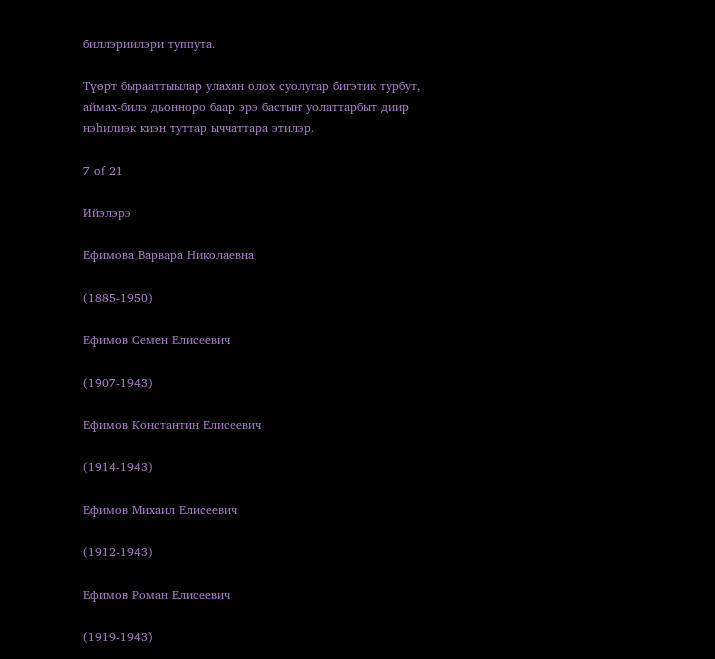биллэриилэри туппута.

Түөрт бырааттыылар улахан олох суолугар бигэтик турбут, аймах-билэ дьонноро баар эрэ бастыҥ уолаттарбыт диир нэһилиэк киэн туттар ыччаттара этилэр.

7 of 21

Ийэлэрэ

Ефимова Варвара Николаевна

(1885-1950)

Ефимов Семен Елисеевич

(1907-1943)

Ефимов Константин Елисеевич

(1914-1943)

Ефимов Михаил Елисеевич

(1912-1943)

Ефимов Роман Елисеевич

(1919-1943)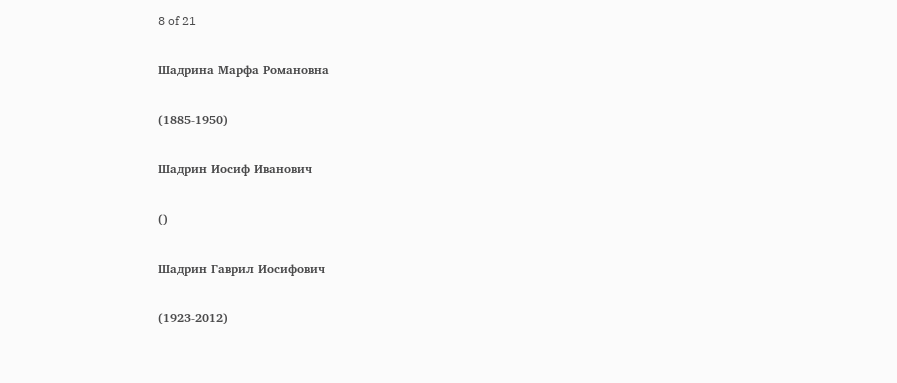8 of 21

Шадрина Марфа Романовна

(1885-1950)

Шадрин Иосиф Иванович

()

Шадрин Гаврил Иосифович

(1923-2012)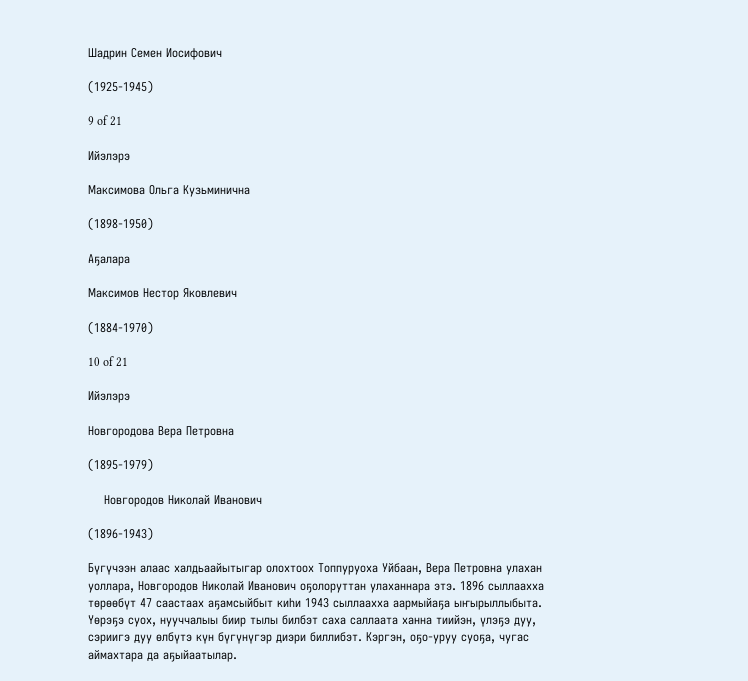Шадрин Семен Иосифович

(1925-1945)

9 of 21

Ийэлэрэ

Максимова Ольга Кузьминична

(1898-1950)

Аҕалара

Максимов Нестор Яковлевич

(1884-1970)

10 of 21

Ийэлэрэ

Новгородова Вера Петровна

(1895-1979)

    Новгородов Николай Иванович

(1896-1943)

Бүгүчээн алаас халдьаайытыгар олохтоох Топпуруоха Уйбаан, Вера Петровна улахан уоллара, Новгородов Николай Иванович оҕолоруттан улаханнара этэ. 1896 сыллаахха төрөөбүт 47 саастаах аҕамсыйбыт киһи 1943 сыллаахха аармыйаҕа ыҥырыллыбыта. Үөрэҕэ суох, нууччалыы биир тылы билбэт саха саллаата ханна тиийэн, үлэҕэ дуу, сэриигэ дуу өлбүтэ күн бүгүнүгэр диэри биллибэт. Кэргэн, оҕо-уруу суоҕа, чугас аймахтара да аҕыйаатылар.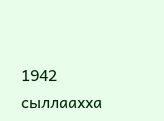1942 сыллаахха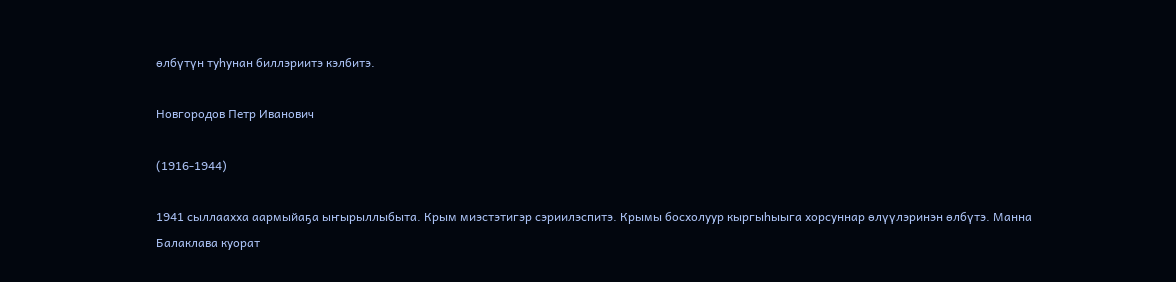өлбүтүн туһунан биллэриитэ кэлбитэ.

Новгородов Петр Иванович

(1916-1944)

1941 сыллаахха аармыйаҕа ыҥырыллыбыта. Крым миэстэтигэр сэриилэспитэ. Крымы босхолуур кыргыһыыга хорсуннар өлүүлэринэн өлбүтэ. Манна Балаклава куорат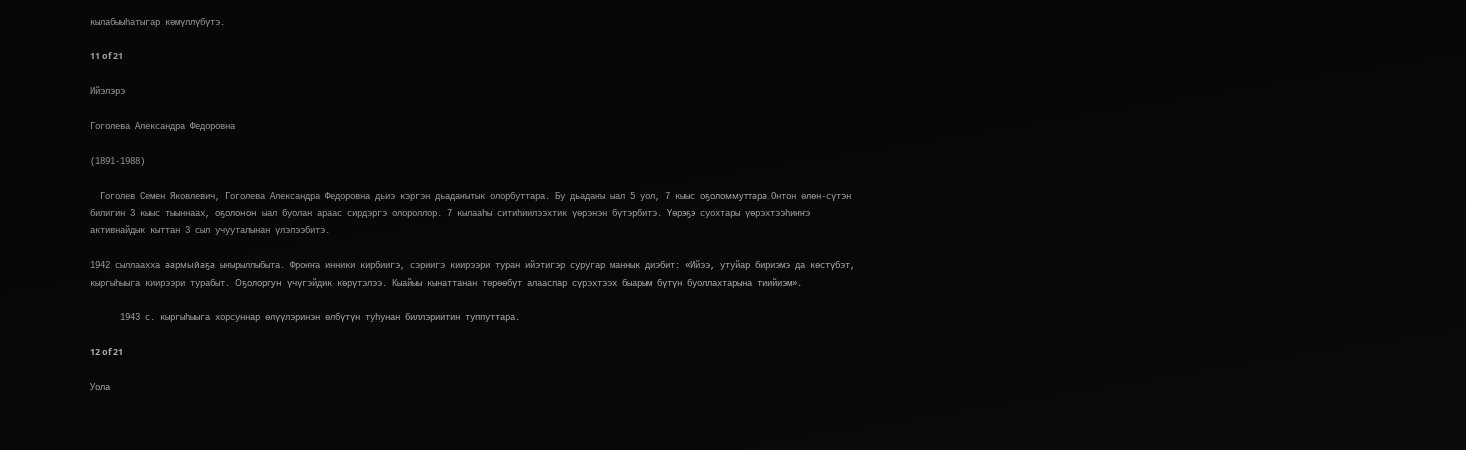кылабыыһатыгар көмүллүбүтэ.

11 of 21

Ийэлэрэ

Гоголева Александра Федоровна

(1891-1988)

  Гоголев Семен Яковлевич, Гоголева Александра Федоровна дьиэ кэргэн дьадаҥытык олорбуттара. Бу дьадаҥы ыал 5 уол, 7 кыыс оҕоломмуттара. Онтон өлөн-сүтэн билигин 3 кыыс тыыннаах, оҕолонон ыал буолан араас сирдэргэ олороллор. 7 кылааһы ситиһиилээхтик үөрэнэн бүтэрбитэ. Үөрэҕэ суохтары үөрэхтээһиҥҥэ активнайдык кыттан 3 сыл учууталынан үлэлээбитэ.

1942 сыллаахха аармыйаҕа ыҥырыллыбыта. Фроҥҥа инники кирбиигэ, сэриигэ киирээри туран ийэтигэр суругар маннык диэбит: «Ийээ, утуйар бириэмэ да көстүбэт, кыргыһыыга киирээри турабыт. Оҕолоргун үчүгэйдик көрүтэлээ. Кыайыы кынаттанан төрөөбүт алааспар сүрэхтээх быарым бүтүн буоллахтарына тиийиэм».

      1943 с. кыргыһыыга хорсуннар өлүүлэринэн өлбүтүн туһунан биллэриитин туппуттара.

12 of 21

Уола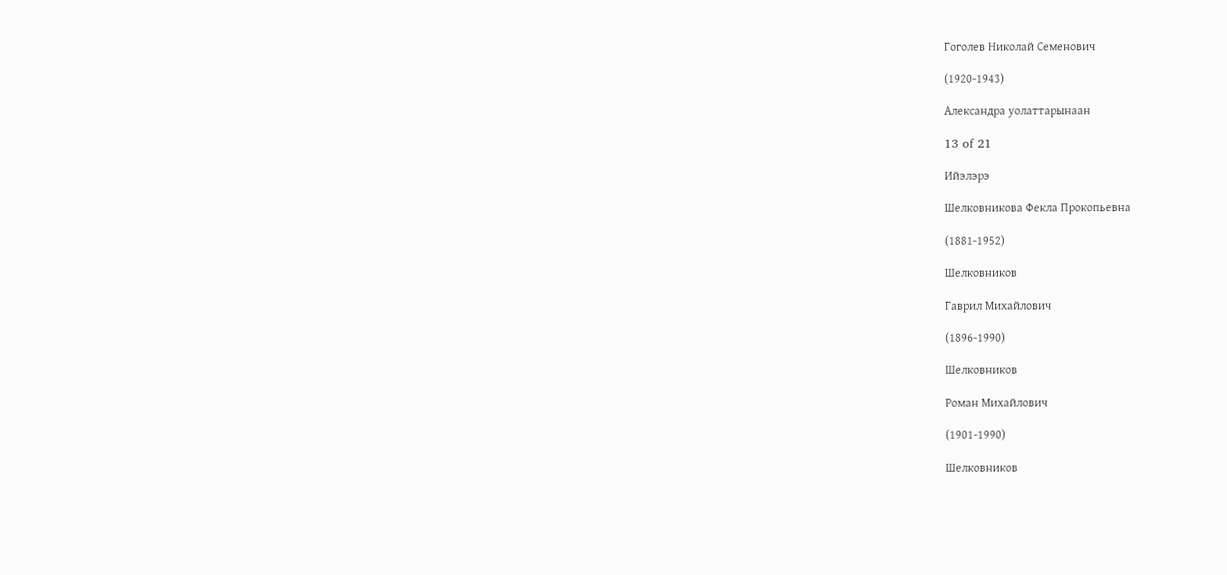Гоголев Николай Семенович

(1920-1943)

Александра уолаттарынаан

13 of 21

Ийэлэрэ

Шелковникова Фекла Прокопьевна

(1881-1952)

Шелковников

Гаврил Михайлович

(1896-1990)

Шелковников

Роман Михайлович

(1901-1990)

Шелковников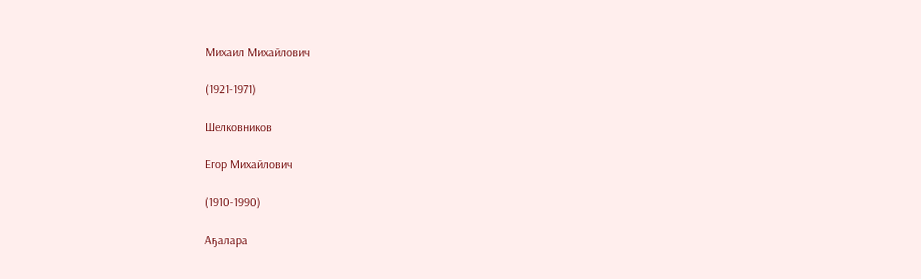Михаил Михайлович

(1921-1971)

Шелковников

Егор Михайлович

(1910-1990)

Аҕалара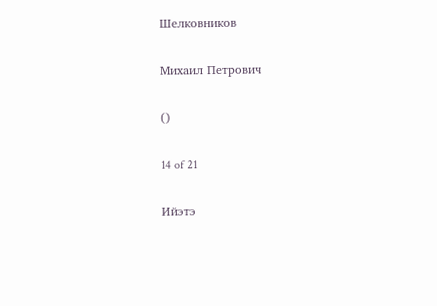Шелковников

Михаил Петрович

()

14 of 21

Ийэтэ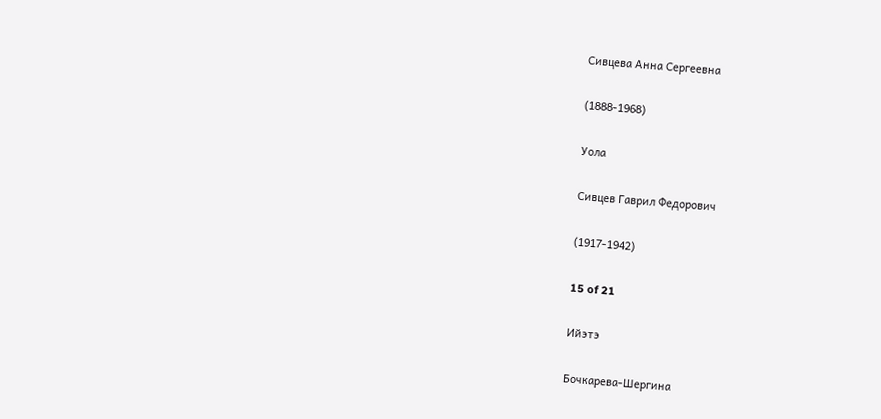Сивцева Анна Сергеевна

(1888-1968)

Уола

Сивцев Гаврил Федорович

(1917-1942)

15 of 21

Ийэтэ

Бочкарева-Шергина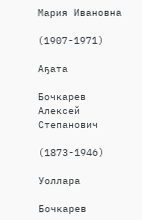Мария Ивановна

(1907-1971)

Аҕата

Бочкарев Алексей Степанович

(1873-1946)

Уоллара

Бочкарев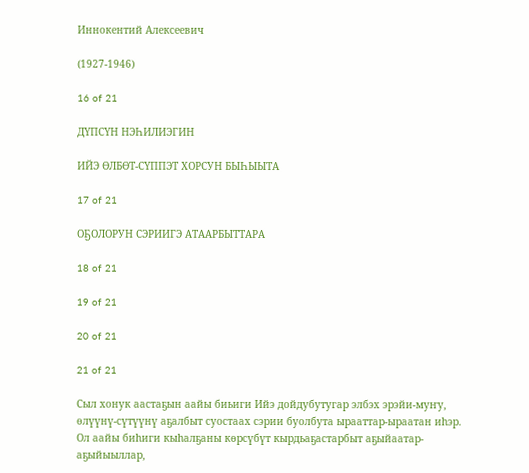Иннокентий Алексеевич

(1927-1946)

16 of 21

ДҮПСҮН НЭҺИЛИЭГИН

ИЙЭ ӨЛБӨТ-СҮППЭТ ХОРСУН БЫҺЫЫТА

17 of 21

ОҔОЛОРУН СЭРИИГЭ АТААРБЫТТАРА

18 of 21

19 of 21

20 of 21

21 of 21

Сыл хонук аастаҕын аайы биьиги Ийэ дойдубутугар элбэх эрэйи-муҥу, өлүүнү-сүтүүнү аҕалбыт суостаах сэрии буолбута ырааттар-ыраатан иһэр. Ол аайы биһиги кыһалҕаны көрсүбүт кырдьаҕастарбыт аҕыйаатар-аҕыйыыллар,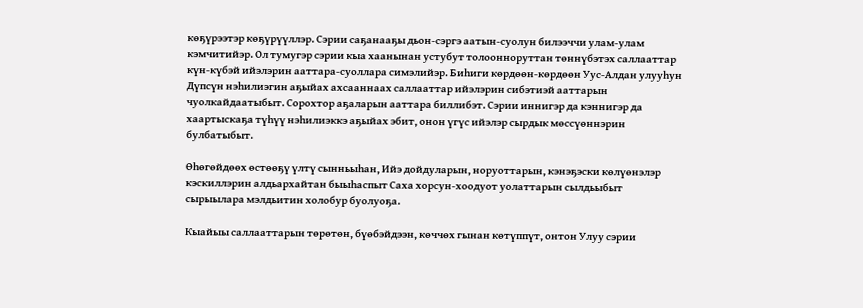көҕүрээтэр көҕүрүүллэр. Сэрии саҕанааҕы дьон-сэргэ аатын-суолун билээччи улам-улам кэмчитийэр. Ол тумугэр сэрии кыа хаанынан устубут толоонноруттан төннүбэтэх саллааттар күн-күбэй ийэлэрин ааттара-суоллара симэлийэр. Биһиги көрдөөн-көрдөөн Уус-Алдан улууһун Дүпсүн нэһилиэгин аҕыйах ахсааннаах саллааттар ийэлэрин сибэтиэй ааттарын чуолкайдаатыбыт. Сорохтор аҕаларын ааттара биллибэт. Сэрии иннигэр да кэннигэр да хаартыскаҕа түһүү нэһилиэккэ аҕыйах эбит, онон үгүс ийэлэр сырдык мөссүөннэрин булбатыбыт.

Өһөгөйдөөх өстөөҕү үлтү сынньыһан, Ийэ дойдуларын, норуоттарын, кэнэҕэски көлүөнэлэр кэскиллэрин алдьархайтан быыһаспыт Саха хорсун-хоодуот уолаттарын сылдьыбыт сырыылара мэлдьитин холобур буолуоҕа.

Кыайыы саллааттарын төрөтөн, бүөбэйдээн, көччөх гынан көтүппүт, онтон Улуу сэрии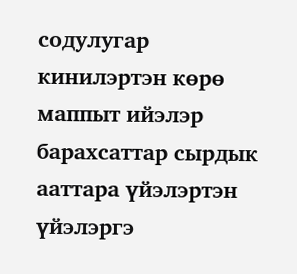содулугар кинилэртэн көрө маппыт ийэлэр барахсаттар сырдык ааттара үйэлэртэн үйэлэргэ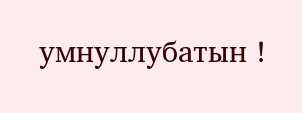умнуллубатын !